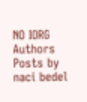NO IORG
Authors Posts by naci bedel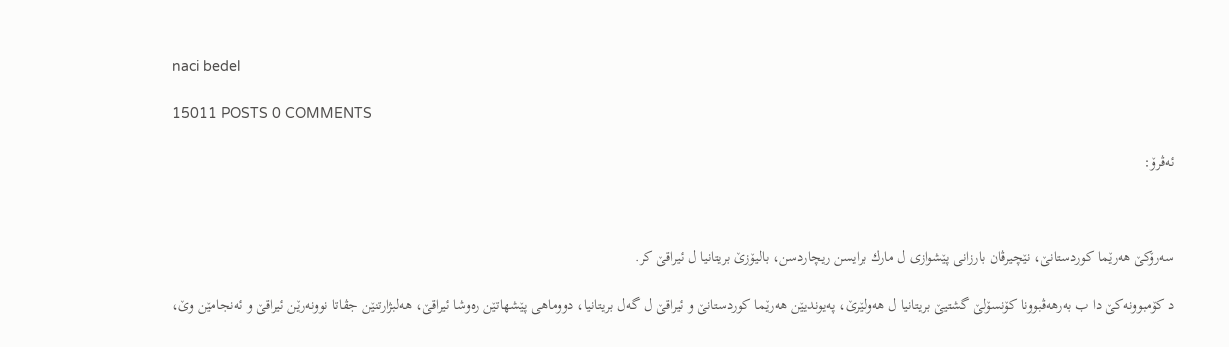naci bedel

15011 POSTS 0 COMMENTS

ئه‌ڤرۆ:



سه‌رۆكێ هه‌رێما كوردستانێ، نێچیرڤان بارزانی پێشوازی ل مارك برایسن ریچاردسن، بالیۆزێ بریتانیا ل ئیراقێ كر.

د كۆمبوونه‌كێ دا ب به‌رهه‌ڤبوونا كۆنسۆلێ گشتیێ بریتانیا ل هه‌ولێرێ، په‌یوندیێن هه‌رێما كوردستانێ و ئیراقێ ل گه‌ل بریتانیا، دووماهی پێشهاتێن ره‌وشا ئیراقێ، هه‌لبژارتنێن جڤاتا نوونه‌رێن ئیراقێ و ئه‌نجامێن وێ،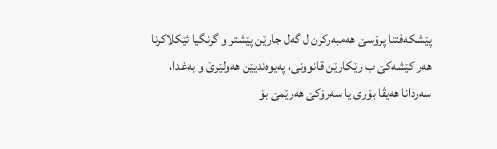پێشكه‌فتنا پرۆسێ هه‌مبه‌ركرن ل گه‌ل جارێن پێشتر و گرنگیا ئێكلاكرنا هه‌ر كێشه‌كێ ب رێكارێن قانوونی، په‌یوه‌ندیێن هه‌ولێرێ و به‌غدا، سه‌ردانا هه‌یڤا بۆری یا سه‌رۆكێ هه‌رێمێ بۆ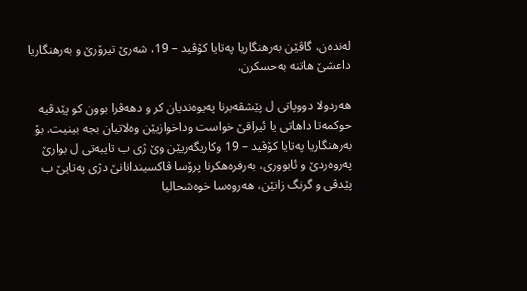له‌نده‌ن، گاڤێن به‌رهنگاریا په‌تایا كۆڤید – 19، شه‌رێ تیرۆرێ و به‌رهنگاریا داعشێ هاتنه‌ به‌حسكرن.

هه‌ردولا دووپاتی ل پێشڤه‌برنا په‌یوه‌ندیان كر و دهه‌ڤرا بوون كو پێدڤیه‌ حوكمه‌تا داهاتی یا ئیراقێ خواست وداخوازیێن وه‌لاتیان بجه بینیت. بۆ به‌رهنگاریا په‌تایا كۆڤید – 19 وكاریگه‌ریێن وێ ژی ب تایبه‌تی ل بوارێ په‌روه‌ردێ و ئابووری، به‌رفره‌هكرنا پرۆسا ڤاكسیندانانێ دژی په‌تایێ ب پێدڤی و گرنگ زانێن، هه‌روه‌سا خوه‌شحالیا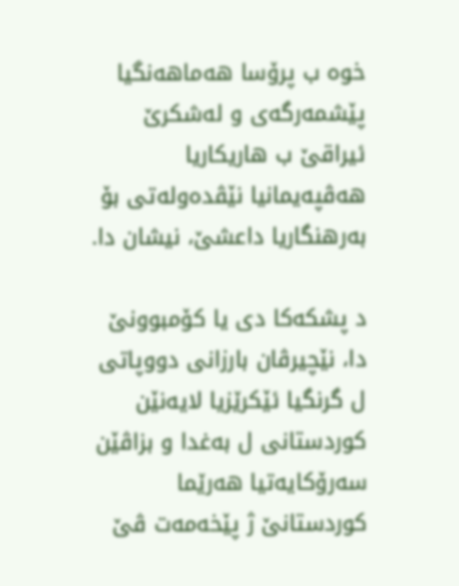خوه‌ ب پرۆسا هه‌ماهه‌نگیا پێشمه‌رگه‌ی و له‌شكرێ ئیراقێ ب هاریكاریا هه‌ڤپه‌یمانیا نێڤده‌وله‌تی بۆ به‌رهنگاریا داعشێ، نیشان دا.

د پشكه‌كا دی یا كۆمبوونێ دا، نێچیرڤان بارزانی دووپاتی ل گرنگیا ئێكرێزیا لایه‌نێن كوردستانی ل به‌غدا و بزاڤێن سه‌رۆكایه‌تیا هه‌رێما كوردستانێ ژ پێخه‌مه‌ت ڤێ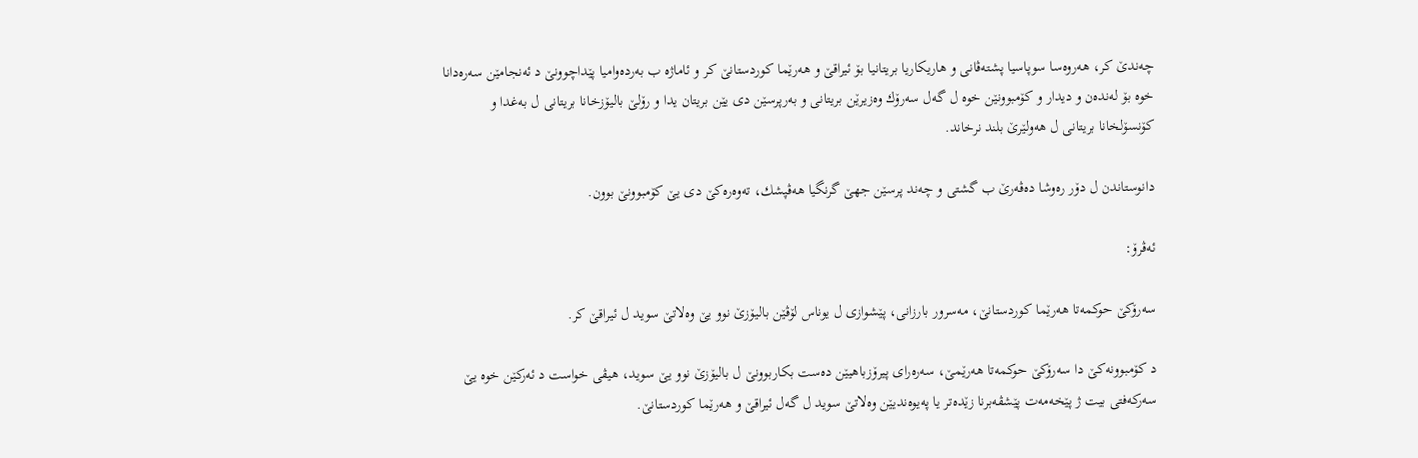چه‌ندێ كر، هه‌روه‌سا سوپاسیا پشته‌ڤانی و هاریكاریا بریتانیا بۆ ئیراقێ و هه‌رێما كوردستانێ كر و ئاماژه‌ ب به‌رده‌وامیا پێداچوونێ د ئه‌نجامێن سه‌ره‌دانا خوه‌ بۆ له‌نده‌ن و دیدار و كۆمبوونێن خوه‌ ل گه‌ل سه‌رۆك وه‌زیرێن بریتانی و به‌رپرسێن دی یێن بریتان یدا و رۆلێ بالیۆزخانا بریتانی ل به‌غدا و كۆنسۆلخانا بریتانی ل هه‌ولێرێ بلند نرخاند.

دانوستاندن ل دۆر ره‌وشا ده‌ڤه‌رێ ب گشتی و چه‌ند پرسێن جهێ گرنگیا هه‌ڤپشك، ته‌وه‌ره‌كێ دی یێ كۆمبوونێ بوون.

ئه‌ڤرۆ:

سه‌رۆكێ حوكمه‌تا هه‌رێما كوردستانێ، مه‌سرور بارزانی، پێشوازی ل یوناس لۆڤێن بالیۆزێ نوو یێ وه‌لاتێ سوید ل ئیراقێ كر.

د كۆمبوونه‌كێ دا سه‌رۆكێ حوكمه‌تا هه‌رێمێ، سه‌ره‌رای پیرۆزباهیێن ده‌ست بكاربوونێ ل بالیۆزێ نوو یێ سوید، هیڤی خواست د ئه‌ركێن خوه‌ یێ سه‌ركه‌فتی بیت ژ پێخه‌مه‌ت پێشڤه‌برنا زێده‌تر یا په‌یوه‌ندیێن وه‌لاتێ سوید ل گه‌ل ئیراقێ و هه‌رێما كوردستانێ.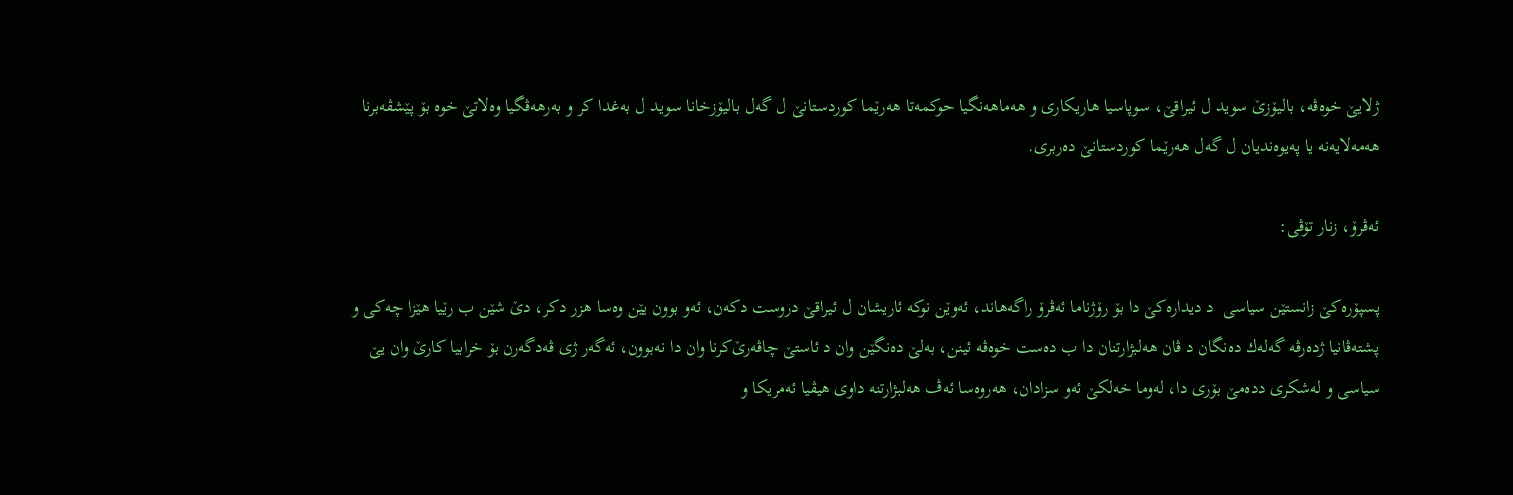ژلایێ خوه‌ڤه‌، بالیۆزێ سوید ل ئیراقێ، سوپاسیا هاریكاری و هه‌ماهه‌نگیا حوكمه‌تا هه‌رێما كوردستانێ ل گه‌ل بالیۆزخانا سوید ل به‌غدا كر و به‌رهه‌ڤگیا وه‌لاتێ خوه‌ بۆ پێشڤه‌برنا هه‌مه‌لایه‌نه‌ یا په‌یوه‌ندیان ل گه‌ل هه‌رێما كوردستانێ ده‌ربری.

ئه‌ڤرۆ، زنار تۆڤی:

پسپۆره‌كێ زانستێن سیاسی  د دیداره‌كێ‌ دا بۆ رۆژناما ئه‌ڤرۆ راگه‌هاند، ئه‌وێن نوكه‌ ئاریشان ل ئیراقێ دروست دكه‌ن، ئه‌و بوون یێن وه‌سا هزر دكر، دێ‌ شێن ب رێیا هێزا چه‌كی و پشته‌ڤانیا ژده‌رڤه‌ گه‌له‌ك ده‌نگان د ڤان هه‌لبژارتنان دا ب ده‌ست خوه‌ڤه‌ ئینن، به‌لێ‌ ده‌نگێن وان د ئاستێ‌ چاڤه‌رێ‌كرنا وان دا نه‌بوون، ئه‌گه‌ر ژی ڤه‌دگه‌رن بۆ خرابیا كارێ‌ وان یێ سیاسی و له‌شكری دده‌مێ‌ بۆری دا، له‌وما خه‌لكێ‌ ئه‌و سزادان، هه‌روه‌سا ئه‌ڤ هه‌لبژارتنه‌ داوی هیڤیا ئه‌مریكا و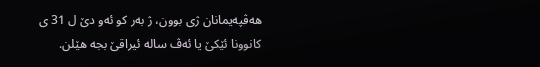هه‌ڤپه‌یمانان ژی بوون، ژ به‌ر كو ئه‌و دێ‌ ل 31 ی كانوونا ئێكێ‌ یا ئه‌ڤ ساله‌ ئیراقێ بجه هێلن.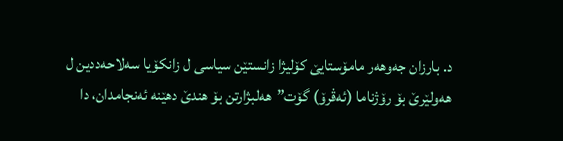د. بارزان جه‌وهه‌ر مامۆستایێ كۆلیژا زانستێن سیاسی ل زانكۆیا سه‌لاحه‌ددین ل هه‌ولێرێ‌ بۆ رۆژناما (ئه‌ڤرۆ) گۆت”هه‌لبژارتن بۆ هندێ‌ دهێنه‌ ئه‌نجامدان، دا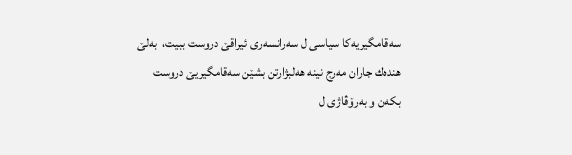سه‌قامگیریه‌كا سیاسی ل سه‌رانسه‌ری ئیراقێ دروست ببیت،  به‌لێ‌ هنده‌ك جاران مه‌رج نینه‌ هه‌لبژارتن بشێن سه‌قامگیریێ‌ دروست بكه‌ن و به‌رۆڤاژی ل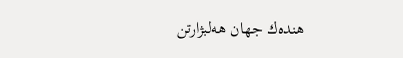هنده‌ك جهان هه‌لبژارتن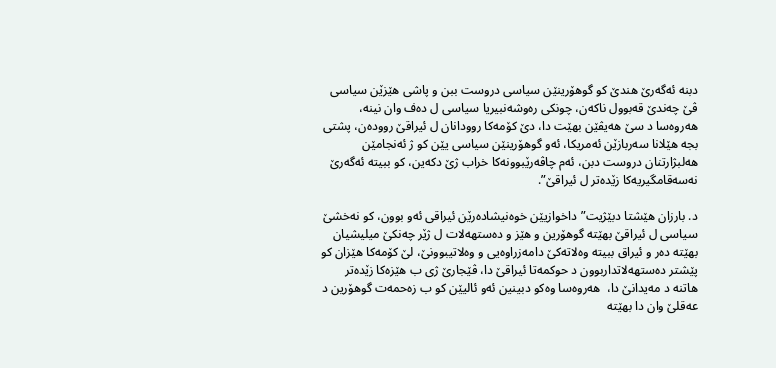دبنه‌ ئه‌گه‌رێ‌ هندێ‌ كو گوهۆرینێن سیاسی دروست ببن و پاشی هێزێن سیاسی ڤێ‌ چه‌ندێ‌ قه‌بوول ناكه‌ن، چونكی ره‌وشه‌نبیریا سیاسی ل ده‌ف وان نینه‌، هه‌روه‌سا د سێ‌ هه‌یڤێن بهێت دا، دێ‌ كۆمه‌كا روودانان ل ئیراقێ رووده‌ن، پشتی بجه هێلانا سه‌ربازێن ئه‌مریكا، ئه‌و گوهۆرینێن سیاسی یێن كو ژ ئه‌نجامێن هه‌لبژارتنان دروست دبن، ئه‌م چاڤه‌رێبوونه‌كا خراب ژێ‌ دكه‌ین، كو ببیته‌ ئه‌گه‌رێ‌ نه‌سه‌قامگیریه‌كا زێده‌تر ل ئیراقێ”.

د. بارزان هێشتا دبێژیت”داخوازیێن خوه‌نیشاده‌رێن ئیراقی ئه‌و بوون، كو نه‌خشێ‌ سیاسی ل ئیراقێ بهێته‌ گوهۆرین و هێز و ده‌ستهه‌لات ل ژێر چه‌نكێ‌ میلیشیان بهێته‌ ده‌ر و ئیراق ببیته‌ وه‌لاته‌كێ‌ دامه‌زراوه‌یی و وه‌لاتیبوونێ‌، لێ‌ كۆمه‌كا هێزان كو پێشتر ده‌ستهه‌لاتداربوون د حوكمه‌تا ئیراقێ دا، ڤێجارێ‌ ژی ب هێزه‌كا زێده‌تر هاتنه‌ د مه‌یدانێ دا،  هه‌روه‌سا وه‌كو دبینین ئه‌و ئالیێن كو ب زه‌حمه‌ت گوهۆرین د عه‌قلێ‌ وان دا بهێته‌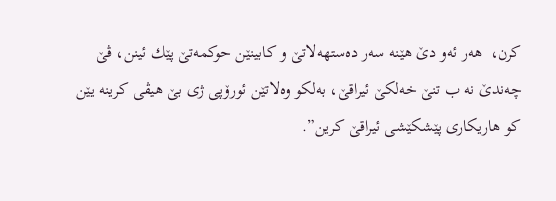كرن،  هه‌ر ئه‌و دێ‌ هێنه‌ سه‌ر ده‌ستهه‌لاتێ‌ و كابینێن حوكمه‌تێ‌ پێك ئینن، ڤێ‌ چه‌ندێ نه‌ ب تنێ‌ خه‌لكێ‌ ئیراقێ، به‌لكو وه‌لاتێن ئورۆپی ژی بێ‌ هیڤی كرینه‌ یێن كو هاریكاری پێشكێشی ئیراقێ كرین”.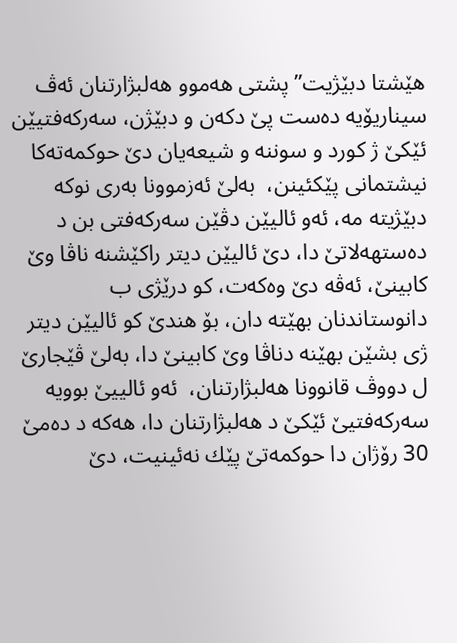هێشتا دبێژیت” پشتی هه‌موو هه‌لبژارتنان ئه‌ڤ سیناریۆیه‌ ده‌ست پێ دكه‌ن و دبێژن، سه‌ركه‌فتیێن ئێكێ‌ ژ كورد و سوننه‌ و شیعه‌یان دێ‌ حوكمه‌ته‌كا نیشتمانی پێكئینن،  به‌لێ‌ ئه‌زموونا به‌ری نوكه‌ دبێژیته‌ مه‌، ئه‌و ئالیێن دڤێن سه‌ركه‌فتی بن د ده‌ستهه‌لاتێ‌ دا، دێ‌ ئالیێن دیتر راكێشنه‌ ناڤا وێ‌ كابینێ‌، ئه‌ڤه‌ دێ‌ وه‌كه‌ت، كو درێژی ب دانوستاندنان بهێته‌ دان، بۆ هندێ‌ كو ئالیێن دیتر ژی بشێن بهێنه‌ دناڤا وێ‌ كابینێ‌ دا، به‌لێ‌ ڤێجارێ‌ ل دووڤ قانوونا هه‌لبژارتنان،  ئه‌و ئالییێ‌ بوویه‌ سه‌ركه‌فتیێ‌ ئێكێ‌ د هه‌لبژارتنان دا، هه‌كه‌ د ده‌مێ‌ 30 رۆژان دا حوكمه‌تێ‌ پێك نه‌ئینیت، دێ‌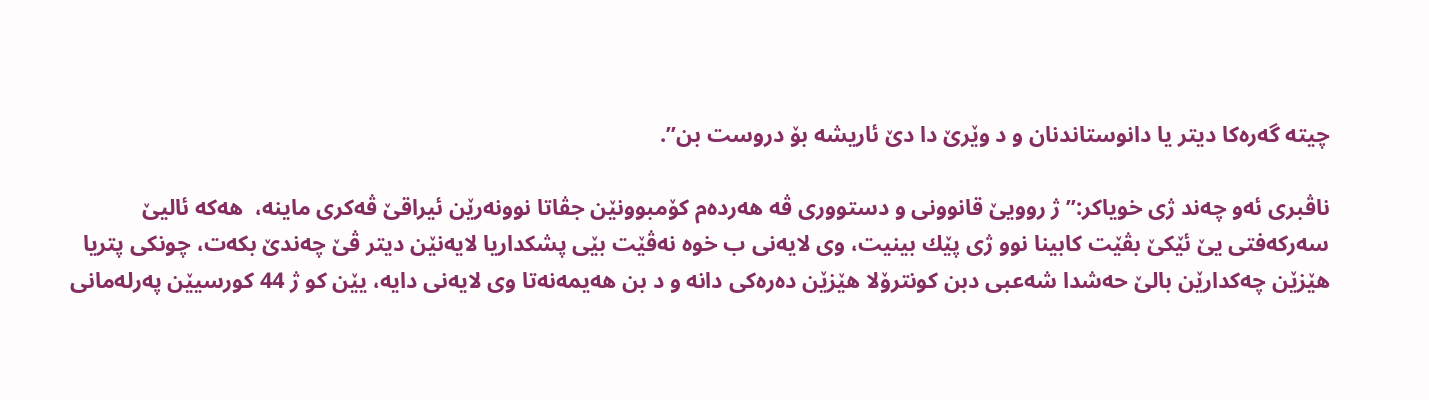چیته‌ گه‌ره‌كا دیتر یا دانوستاندنان و د وێرێ‌ دا دێ‌ ئاریشه‌ بۆ دروست بن”.

ناڤبری ئه‌و چه‌ند ژی خویاكر:” ژ روویێ‌ قانوونی و دستووری ڤه‌ هه‌رده‌م كۆمبوونێن جڤاتا نوونه‌رێن ئیراقێ ڤه‌كری ماینه‌،  هه‌كه‌ ئالیێ‌ سه‌ركه‌فتی یێ‌ ئێكێ‌ بڤێت كابینا نوو ژی پێك بینیت، وی لایه‌نی ب خوه‌ نه‌ڤێت بێی پشكداریا لایه‌نێن دیتر ڤێ‌ چه‌ندێ‌ بكه‌ت، چونكی پتریا هێزێن چه‌كدارێن بالێ‌ حه‌شدا شه‌عبی دبن كونترۆلا هێزێن ده‌ره‌كی دانه‌ و د بن هه‌یمه‌نه‌تا وی لایه‌نی دایه‌، یێن كو ژ 44 كورسیێن په‌رله‌مانی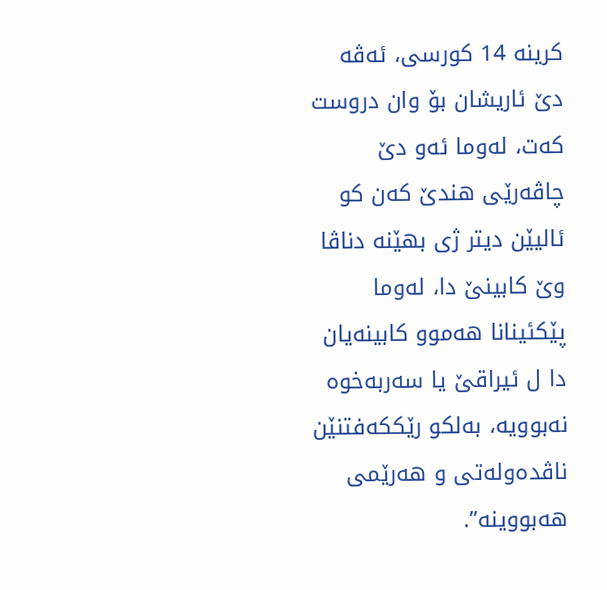كرینه‌ 14 كورسی، ئه‌ڤه‌ دێ‌ ئاریشان بۆ وان دروست كه‌ت، له‌وما ئه‌و دێ‌ چاڤه‌رێی هندێ‌ كه‌ن كو ئالیێن دیتر ژی بهێنه‌ دناڤا وێ‌ كابینێ‌ دا، له‌وما پێكئینانا هه‌موو كابینه‌یان دا ل ئیراقێ یا سه‌ربه‌خوه‌ نه‌بوویه‌، به‌لكو رێككه‌فتنێن ناڤده‌وله‌تی و هه‌رێمی هه‌بووینه‌”.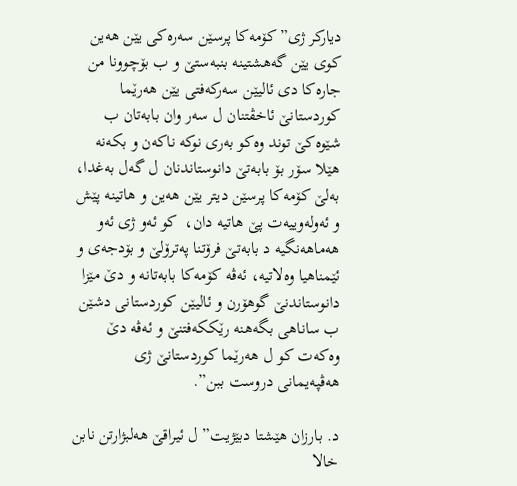دیاركر ژی”كۆمه‌كا پرسێن سه‌ره‌كی یێن هه‌ین كوی یێن گه‌هشتینه‌ بنبه‌ستێ‌ و ب بۆچوونا من جاره‌كا دی ئالیێن سه‌ركه‌فتی یێن هه‌رێما كوردستانێ‌ ئاخڤتنان ل سه‌ر وان بابه‌تان ب شێوه‌كێ‌ توند وه‌كو به‌ری نوكه‌ ناكه‌ن و بكه‌نه‌ هێلا سۆر بۆ بابه‌تێ‌ دانوستاندنان ل گه‌ل به‌غدا،  به‌لێ‌ كۆمه‌كا پرسێن دیتر یێن هه‌ین و هاتینه‌ پێش و ئه‌وله‌وییه‌ت پێ‌ هاتیه‌ دان،  كو ئه‌و ژی ئه‌و هه‌ماهه‌نگیه‌ د بابه‌تێ‌ فرۆتنا په‌ترۆلێ و بۆدجه‌ی و ئێمناهیا وه‌لاتیه‌، ئه‌ڤه‌ كۆمه‌كا بابه‌تانه‌ و دێ‌ مێزا دانوستاندنێ‌ گوهۆرن و ئالیێن كوردستانی دشێن ب ساناهی بگه‌هنه‌ رێككه‌فتنێ‌ و ئه‌ڤه‌ دێ‌ وه‌كه‌ت كو ل هه‌رێما كوردستانێ‌ ژی هه‌ڤپه‌یمانی دروست ببن”.

د. بارزان هێشتا دبێژیت” ل ئیراقێ هه‌لبژارتن نابن خالا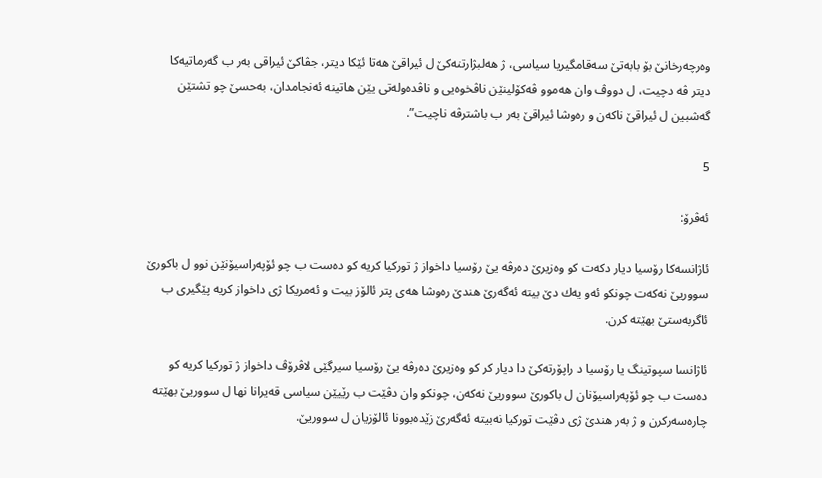وه‌رچه‌رخانێ‌ بۆ بابه‌تێ سه‌قامگیریا سیاسی، ژ هه‌لبژارتنه‌كێ‌ ل ئیراقێ هه‌تا ئێكا دیتر، جڤاكێ‌ ئیراقی به‌ر ب گه‌رماتیه‌كا دیتر ڤه‌ دچیت، ل دووڤ وان هه‌موو ڤه‌كۆلینێن ناڤخوه‌یی و ناڤده‌وله‌تی یێن هاتینه‌ ئه‌نجامدان، به‌حسێ‌ چو تشتێن گه‌شبین ل ئیراقێ ناكه‌ن و ره‌وشا ئیراقێ به‌ر ب باشترڤه‌ ناچیت”.

5

ئه‌ڤرۆ:

ئاژانسه‌كا رۆسیا دیار دكه‌ت كو وه‌زیرێ ده‌رڤه‌ یێ رۆسیا داخواز ژ توركیا كریه‌ كو ده‌ست ب چو ئۆپه‌راسیۆنێن نوو ل باكورێ سووریێ نه‌كه‌ت چونكو ئه‌و یه‌ك دێ بیته‌ ئه‌گه‌رێ هندێ ره‌وشا هه‌ی پتر ئالۆز بیت و ئه‌مریكا ژی داخواز كریه‌ پێگیری ب ئاگربه‌ستێ بهێته‌ كرن.

ئاژانسا سپوتینگ یا رۆسیا د راپۆرته‌كێ دا دیار كر كو وه‌زیرێ ده‌رڤه‌ یێ رۆسیا سیرگێی لاڤرۆڤ داخواز ژ توركیا كریه‌ كو ده‌ست ب چو ئۆپه‌راسیۆنان ل باكورێ سووریێ نه‌كه‌ن، چونكو وان دڤێت ب رێیێن سیاسی قه‌یرانا نها ل سووریێ بهێته‌ چاره‌سه‌ركرن و ژ به‌ر هندێ ژی دڤێت توركیا نه‌بیته‌ ئه‌گه‌رێ زێده‌بوونا ئالۆزیان ل سووریێ.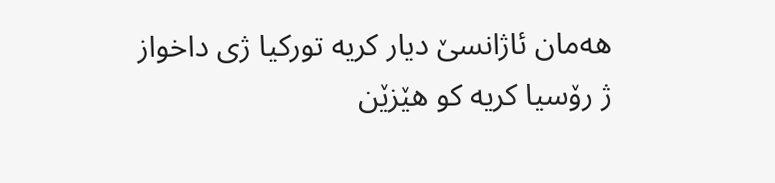هه‌مان ئاژانسێ دیار كریه‌ توركیا ژی داخواز ژ رۆسیا كریه‌ كو هێزێن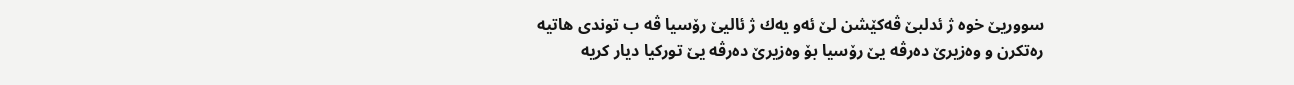سووریێ خوه‌ ژ ئدلبێ ڤه‌كێشن لێ ئه‌و یه‌ك ژ ئالیێ رۆسیا ڤه‌ ب توندی هاتیه‌ ره‌تكرن و وه‌زیرێ ده‌رڤه‌ یێ رۆسیا بۆ وه‌زیرێ ده‌رڤه‌ یێ توركیا دیار كریه‌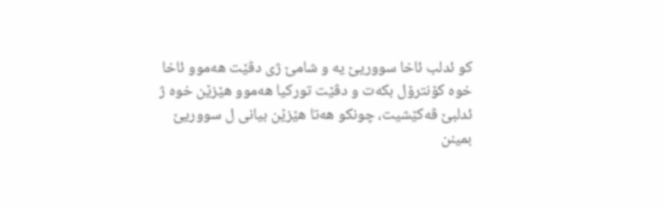كو ئدلب ئاخا سووریێ یه‌ و شامێ ژی دڤێت هه‌موو ئاخا خوه‌ كۆنترۆل بكه‌ت و دڤێت توركیا هه‌موو هێزێن خوه‌ ژ ئدلبێ ڤه‌كێشیت، چونكو هه‌تا هێزێن بیانی ل سووریێ بمینن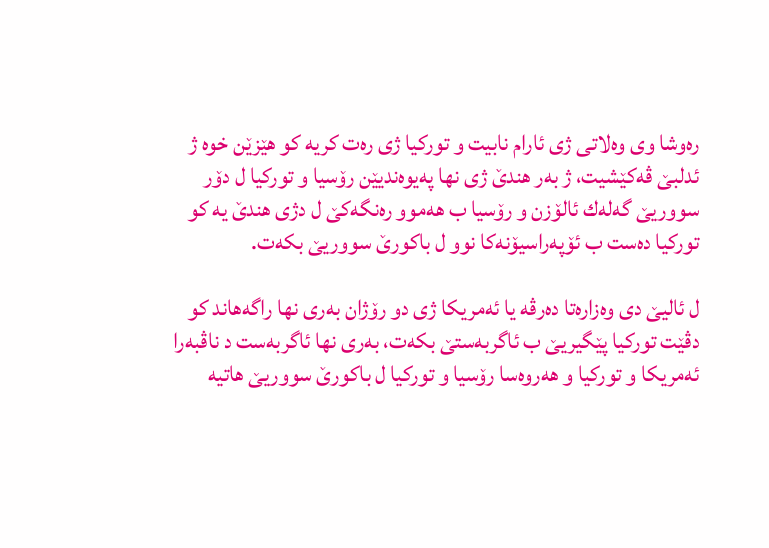ره‌وشا وی وه‌لاتی ژی ئارام نابیت و توركیا ژی ره‌ت كریه‌ كو هێزێن خوه‌ ژ ئدلبێ ڤه‌كێشیت، ژ به‌ر هندێ ژی نها په‌یوه‌ندیێن رۆسیا و توركیا ل دۆر سووریێ گه‌له‌ك ئالۆزن و رۆسیا ب هه‌موو ره‌نگه‌كێ ل دژی هندێ یه‌ كو توركیا ده‌ست ب ئۆپه‌راسیۆنه‌كا نوو ل باكورێ سووریێ بكه‌ت.

ل ئالیێ دی وه‌زاره‌تا ده‌رڤه‌ یا ئه‌مریكا ژی دو رۆژان به‌ری نها راگه‌هاند كو دڤێت توركیا پێگیریێ ب ئاگربه‌ستێ بكه‌ت، به‌ری نها ئاگربه‌ست د ناڤبه‌را ئه‌مریكا و توركیا و هه‌روه‌سا رۆسیا و توركیا ل باكورێ سووریێ هاتیه‌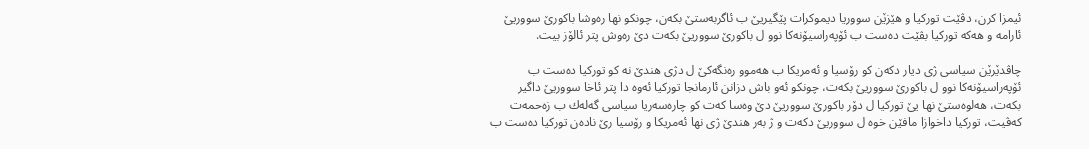ئیمزا كرن، دڤێت توركیا و هێزێن سووریا دیموكرات پێگیریێ ب ئاگربه‌ستێ بكه‌ن، چونكو نها ره‌وشا باكورێ سووریێ ئارامه‌ و هه‌كه‌ توركیا بڤێت ده‌ست ب ئۆپه‌راسیۆنه‌كا نوو ل باكورێ سووریێ بكه‌ت دێ ره‌وش پتر ئالۆز بیت.

چاڤدێرێن سیاسی ژی دیار دكه‌ن كو رۆسیا و ئه‌مریكا ب هه‌موو ره‌نگه‌كێ ل دژی هندێ نه‌ كو توركیا ده‌ست ب ئۆپه‌راسیۆنه‌كا نوو ل باكورێ سووریێ بكه‌ت، چونكو ئه‌و باش دزانن ئارمانجا توركیا ئه‌وه‌ دا پتر ئاخا سووریێ داگیر بكه‌ت، هه‌لوه‌ستێ نها یێ توركیا ل دۆر باكورێ سووریێ دێ وه‌سا كه‌ت كو چاره‌سه‌ریا سیاسی گه‌له‌ك ب زه‌حمه‌ت كه‌ڤیت، توركیا داخوازا مافێن خوه‌ ل سووریێ دكه‌ت و ژ به‌ر هندێ ژی نها ئه‌مریكا و رۆسیا رێ ناده‌ن توركیا ده‌ست ب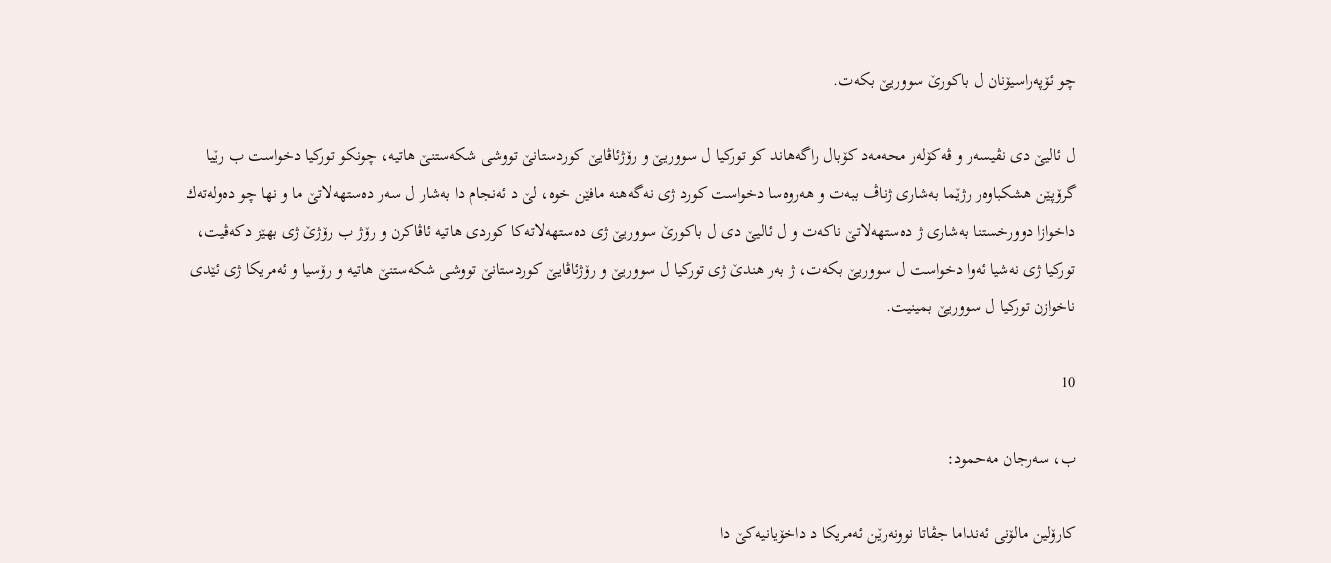چو ئۆپه‌راسیۆنان ل باكورێ سووریێ بكه‌ت.

ل ئالیێ دی نڤیسه‌ر و ڤه‌كۆله‌ر محه‌مه‌د كۆبال راگه‌هاند كو توركیا ل سووریێ و رۆژئاڤایێ كوردستانێ تووشی شكه‌ستنێ هاتیه‌، چونكو توركیا دخواست ب رێیا گرۆپێن هشكباوه‌ر رژێما به‌شاری ژناڤ ببه‌ت و هه‌روه‌سا دخواست كورد ژی نه‌گه‌هنه‌ مافێن خوه‌، لێ د ئه‌نجام دا به‌شار ل سه‌ر ده‌ستهه‌لاتێ ما و نها چو ده‌وله‌ته‌ك داخوازا دوورخستنا به‌شاری ژ ده‌ستهه‌لاتێ ناكه‌ت و ل ئالیێ دی ل باكورێ سووریێ ژی ده‌ستهه‌لاته‌كا كوردی هاتیه‌ ئاڤاكرن و رۆژ ب رۆژێ ژی بهێز دكه‌ڤیت، توركیا ژی نه‌شیا ئه‌وا دخواست ل سووریێ بكه‌ت، ژ به‌ر هندێ ژی توركیا ل سووریێ و رۆژئاڤایێ كوردستانێ تووشی شكه‌ستنێ هاتیه‌ و رۆسیا و ئه‌مریكا ژی ئێدی ناخوازن توركیا ل سووریێ بمینیت.

10

ب، سه‌رجان مه‌حمود:

كارۆلین مالۆنی ئه‌نداما جڤاتا نوونه‌رێن ئه‌مریكا د داخۆیانیه‌كێ دا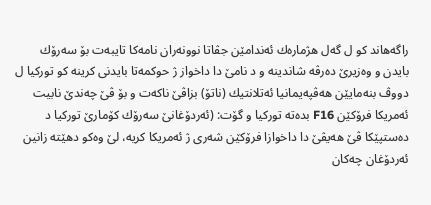راگه‌هاند كو ل گه‌ل هژماره‌ك ئه‌ندامێن جڤاتا نوونه‌ران نامه‌كا تایبه‌ت بۆ سه‌رۆك بایدن و وه‌زیرێ ده‌رڤه‌ شاندینه‌ و د نامێ دا داخواز ژ حوكمه‌تا بایدنی كرینه‌ كو توركیا ل دووڤ بنه‌مایێن هه‌ڤپه‌یمانیا ئه‌تلانتیك (ناتۆ) بزاڤێ ناكه‌ت و بۆ ڤێ چه‌ندێ نابیت ئه‌مریكا فرۆكێن F16 بده‌ته‌ توركیا و گۆت: (ئه‌ردۆغانێ سه‌رۆك كۆمارێ توركیا د ده‌ستپێكا ڤێ هه‌یڤێ دا داخوازا فرۆكێن شه‌ری ژ ئه‌مریكا كریه‌، لێ وه‌كو دهێته‌ زانین ئه‌ردۆغان چه‌كان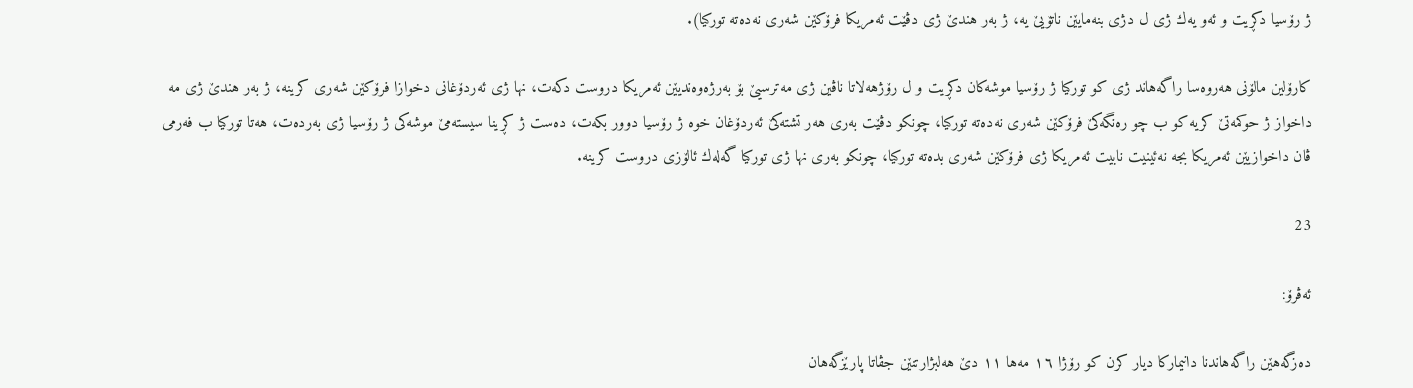ژ رۆسیا دكڕیت و ئه‌و یه‌ك ژی ل دژی بنه‌مایێن ناتۆیێ یه‌، ژ به‌ر هندێ ژی دڤێت ئه‌مریكا فرۆكێن شه‌ری نه‌ده‌ته‌ توركیا).

كارۆلین مالۆنی هه‌روه‌سا راگه‌هاند ژی كو توركیا ژ رۆسیا موشه‌كان دكڕیت و ل رۆژهه‌لاتا ناڤین ژی مه‌ترسیێ بۆ به‌رژه‌وه‌ندیێن ئه‌مریكا دروست دكه‌ت، نها ژی ئه‌ردۆغانی دخوازا فرۆكێن شه‌ری كرینه‌، ژ به‌ر هندێ ژی مه‌ داخواز ژ حوكمه‌تێ كریه‌ كو ب چو ره‌نگه‌كێ فرۆكێن شه‌ری نه‌ده‌ته‌ توركیا، چونكو دڤێت به‌ری هه‌ر تشته‌كێ ئه‌ردۆغان خوه‌ ژ رۆسیا دوور بكه‌ت، ده‌ست ژ كڕینا سیسته‌مێ موشه‌كی ژ رۆسیا ژی به‌رده‌ت، هه‌تا توركیا ب فه‌رمی ڤان داخوازیێن ئه‌مریكا بجه نه‌ئینیت نابیت ئه‌مریكا ژی فرۆكێن شه‌ری بده‌ته‌ توركیا، چونكو به‌ری نها ژی توركیا گه‌له‌ك ئالۆزی دروست كرینه‌.

23

ئه‌ڤرۆ:

ده‌زگه‌هێن راگه‌هاندنا دانیماركا دیار كرن كو رۆژا ١٦ مه‌ها ١١ دێ هه‌لبژارتنێن جڤاتا پارێزگه‌هان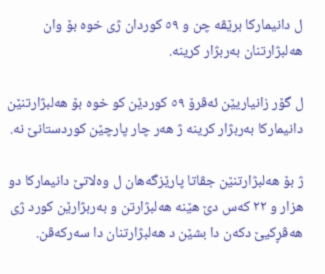ل دانیماركا برێڤه‌ چن و ٥٩ كوردان ژی خوه‌ بۆ وان هه‌لبژارتنان به‌ربژار كرینه‌.

ل گۆر زانیاریێن ئه‌ڤرۆ ٥٩ كوردێن كو خوه‌ بۆ هه‌لبژارتنێن دانیماركا به‌ربژار كرینه‌ ژ هه‌ر چار پارچێن كوردستانێ نه‌.

ژ بۆ هه‌لبژارتنێن جڤاتا پارێزگه‌هان ل وه‌لاتێ‌ دانیماركا دو هزار و ٢٢ كه‌س دێ هێنه‌ هه‌لبژارتن و به‌ربژارێن كورد ژی هه‌ڤڕكیێ دكه‌ن دا بشێن د هه‌لبژارتنان دا سه‌ركه‌ڤن.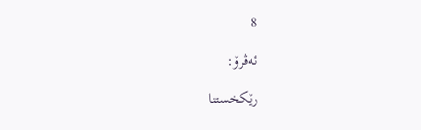8

ئه‌ڤرۆ:

رێكخستنا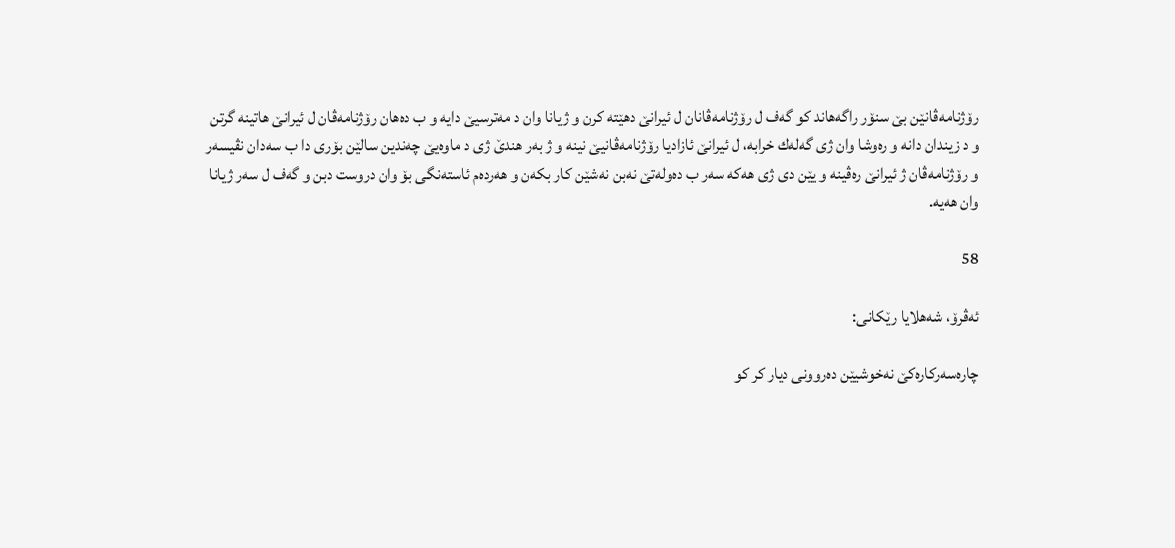رۆژنامه‌ڤانێن بێ سنۆر راگه‌هاند كو گه‌ف ل رۆژنامه‌ڤانان ل ئیرانێ دهێته‌ كرن و ژیانا وان د مه‌ترسیێ دایه‌ و ب ده‌هان رۆژنامه‌ڤان ل ئیرانێ هاتینه‌ گرتن و د زیندان دانه‌ و ره‌وشا وان ژی گه‌له‌ك خرابه‌، ل ئیرانێ ئازادیا رۆژنامه‌ڤانیێ نینه‌ و ژ به‌ر هندێ ژی د ماوه‌یێ چه‌ندین سالێن بۆری دا ب سه‌دان نڤیسه‌ر و رۆژنامه‌ڤان ژ ئیرانێ ره‌ڤینه‌ و یێن دی ژی هه‌كه‌ سه‌ر ب ده‌وله‌تێ نه‌بن نه‌شێن كار بكه‌ن و هه‌رده‌م ئاسته‌نگی بۆ وان دروست دبن و گه‌ف ل سه‌ر ژیانا وان هه‌یه‌.

58

ئه‌ڤرۆ، شه‌هلایا رێكانی:

چاره‌سه‌ركاره‌كێ‌ نه‌خوشیێن ده‌روونی دیار كر كو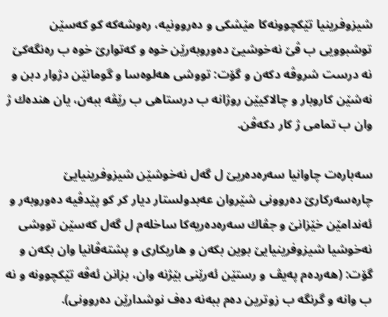شیزوفرینیا تێكچوونه‌كا مێشكی و ده‌روونیه‌، ره‌وشه‌كه‌ كو كه‌سێن توشبوویی ب ڤێ نه‌خوشیێ ده‌وروبه‌رێن خوه‌ و كه‌توارێ‌ خوه‌ ب ره‌نگه‌كێ‌ نه‌ درست شروڤه‌ دكه‌ن و گۆت: تووشی هه‌لوه‌سا و گومانێن دژوار دبن و نه‌شێن كاروبار و چالاكیێن روژانه‌ ب درستاهی ب رێڤه‌ ببه‌ن، یان هنده‌ك ژ وان ب تمامی ژ كار دكه‌ڤن.

سه‌باره‌ت چاوانیا سه‌ره‌ده‌ریێ‌ ل گه‌ل نه‌خوشێن شیزوفرینیایێ‌ چاره‌سه‌ركارێ‌ ده‌روونی شێروان عه‌بدولستار دیار كر كو پێدڤیه‌ ده‌وروبه‌ر و ئه‌ندامێن خێزانێ و جڤاك سه‌ره‌ده‌ریه‌كا ساخله‌م ل گه‌ل كه‌سێن تووشی نه‌خوشیا شیزوفرینیایێ‌ بوین بكه‌ن و هاریكاری و پشته‌ڤانیا وان بكه‌ن و گۆت: (هه‌رده‌م په‌یڤ و رستێن ئه‌رێنی بێژنه‌ وان، بزانن ئه‌ڤه‌ تێكچوونه‌ و نه‌ ب وانه‌ و گرنگه‌ ب زوترین ده‌م ببه‌نه‌ ده‌ف نوشدارێن ده‌روونی).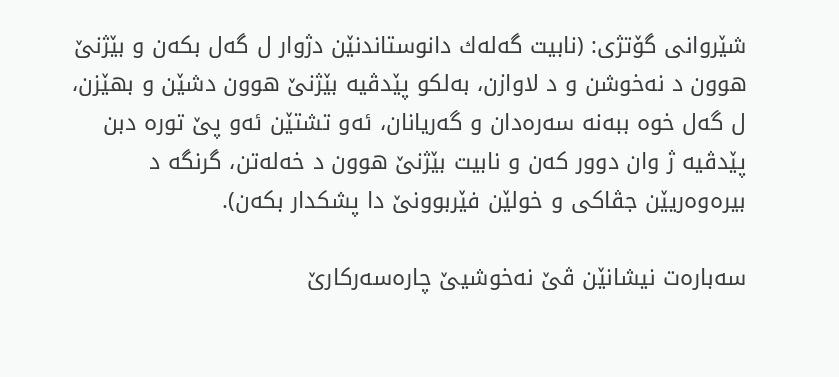شێروانی گۆتژی: (نابیت گه‌له‌ك دانوستاندنێن دژوار ل گه‌ل بكه‌ن و بێژنێ هوون د نه‌خوشن و د لاوازن، به‌لكو پێدڤیه‌ بێژنێ هوون دشێن و بهێزن، ل گه‌ل خوه‌ ببه‌نه‌ سه‌ره‌دان و گه‌ریانان، ئه‌و تشتێن ئه‌و پێ توره‌ دبن پێدڤیه‌ ژ وان دوور كه‌ن و نابیت بێژنێ هوون د خه‌له‌تن، گرنگه‌ د بیره‌وه‌ریێن جڤاكی و خولێن فێربوونێ‌ دا پشكدار بكه‌ن).

سه‌باره‌ت نیشانێن ڤێ‌ نه‌خوشیێ‌ چاره‌سه‌ركارێ‌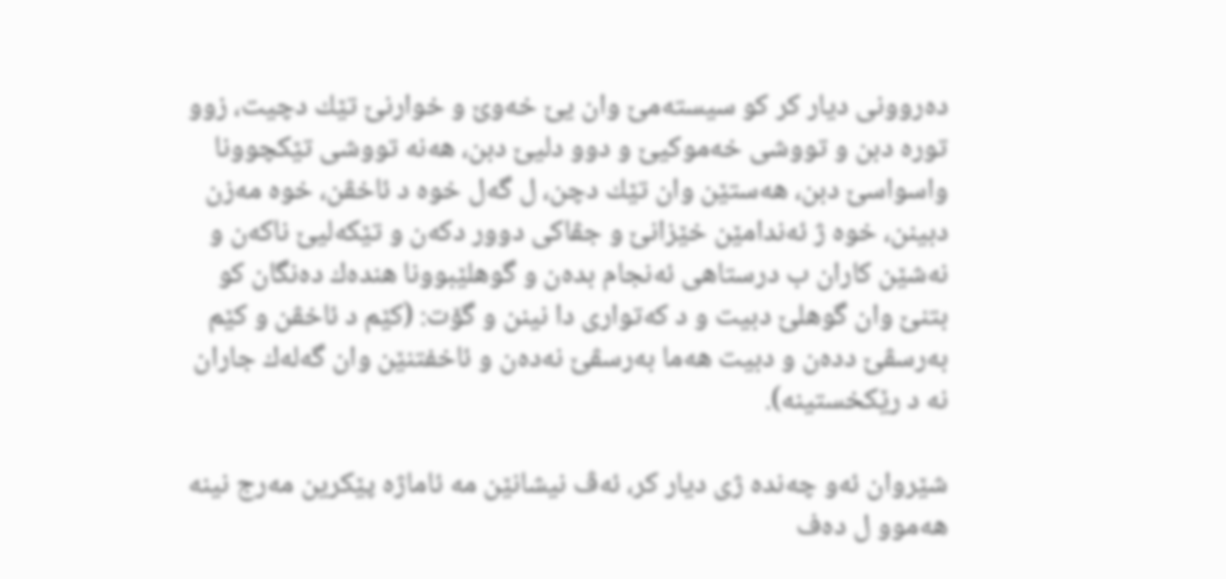ده‌روونی دیار كر كو سیسته‌مێ وان یێ‌ خه‌وێ و خوارنێ تێك دچیت، زوو توره‌ دبن و تووشی خه‌موكیێ و دوو دلیێ دبن، هه‌نه‌ تووشی تێكچوونا واسواسێ دبن، هه‌ستێن وان تێك دچن، ل گه‌ل خوه‌ د ئاخڤن، خوه‌ مه‌زن دبینن، خوه‌ ژ ئه‌ندامێن خێزانێ و جڤاكی دوور دكه‌ن و تێكه‌لیێ ناكه‌ن و نه‌شێن كاران ب درستاهی ئه‌نجام بده‌ن و گوهلێبوونا هنده‌ك ده‌نگان كو بتنێ وان گوهلێ دبیت و د كه‌تواری دا نینن و گۆت: (كێم د ئاخڤن و كێم به‌رسڤێ دده‌ن و دبیت هه‌ما به‌رسڤێ نه‌ده‌ن و ئاخفتنێن وان گه‌له‌ك جاران نه‌ د رێكخستینه‌).

شێروان ئه‌و چه‌نده‌ ژی دیار كر، ئه‌ڤ نیشانێن مه‌ ئاماژه‌ پێكرین مه‌رج نینه‌ هه‌موو ل ده‌ف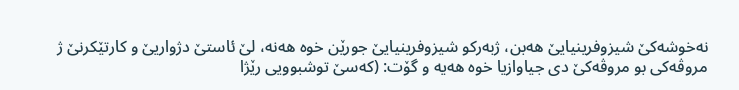نه‌خوشه‌كێ‌ شیزوفرینیایێ هه‌بن، ژبه‌ركو شیزوفرینیایێ جورێن خوه‌ هه‌نه‌، لێ‌ ئاستێ دژواریێ و كارتێكرنێ ژ مروڤه‌كی بو مروڤه‌كێ دی جیاوازیا خوه‌ هه‌یه‌ و گۆت: (كه‌سێ توشبوویی رێژا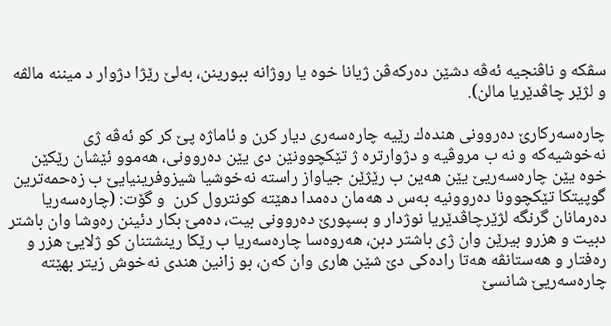سڤكه‌ و ناڤنجیه‌ ئه‌ڤه‌ دشێن ده‌ركه‌ڤن ژیانا خوه‌ یا روژانه‌ ببورینن، به‌لێ‌ رێژا دژوار د میننه‌ مالڤه‌ و لژێر چاڤدێریا مالن).

چاره‌سه‌ركارێ‌ ده‌روونی هنده‌ك رێیه‌ چاره‌سه‌ری دیار كرن و ئاماژه‌ پێ‌ كر كو ئه‌ڤه‌ ژی نه‌خوشیه‌كه‌ و نه‌ ب مروڤیه‌ و دژوارتره‌ ژ تێكچوونێن دی یێن ده‌روونی، هه‌موو ئێشان رێكێن خوه‌ یێن چاره‌سه‌ریێ یێن هه‌ین ب رێژێن جیاواز راسته‌ نه‌خوشیا شیزوفرینیایێ ب زه‌حمه‌ترین گوپیتكا تێكچوونا ده‌روونیه‌ به‌س د هه‌مان ده‌مدا دهێته‌ كونترول كرن  و گۆت: (چاره‌سه‌ریا ده‌رمانان گرنگه‌ لژێرچاڤدێریا نوژدار و بسپورێ ده‌روونی بیت، ده‌مێ‌ بكار دئینن ره‌وشا وان باشتر دبیت و هزرو بیرێن وان ژی باشتر دبن، هه‌روه‌سا چاره‌سه‌ریا ب رێكا رینشتنان كو ژلایێ هزر و ره‌فتار و هه‌ستانڤه‌ هه‌تا راده‌كی دێ شێن هاری وان كه‌ن، بو زانین هندی نه‌خوش زیتر بهێته‌ چاره‌سه‌ریێ شانسێ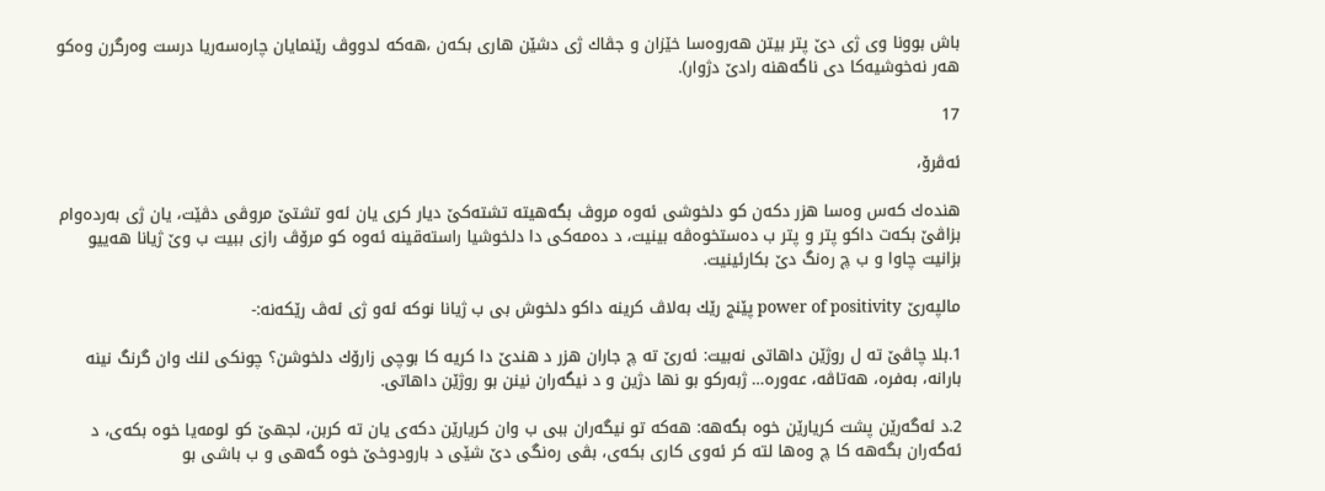باش بوونا وی ژی دێ پتر بیتن هه‌روه‌سا خێزان و جڤاك ژی دشێن هاری بكه‌ن ،هه‌كه‌ لدووڤ رێنمایان چاره‌سه‌ریا درست وه‌رگرن وه‌كو هه‌ر نه‌خوشیه‌كا دی ناگه‌هنه‌ رادێ‌ دژوار).

17

ئه‌ڤرۆ،

هنده‌ك كه‌س وه‌سا هزر دكه‌ن كو دلخوشی ئه‌وه‌ مروڤ بگه‌هیته‌ تشته‌كێ‌ دیار كری یان ئه‌و تشتێ‌ مروڤی دڤێت، یان ژی به‌رده‌وام بزاڤێ‌ بكه‌ت داكو پتر و پتر ب ده‌ستخوه‌ڤه‌ بینیت، د ده‌مه‌كی دا دلخوشیا راسته‌قینه‌ ئه‌وه‌ كو مرۆڤ رازی ببیت ب وێ‌ ژیانا هه‌ییو بزانیت چاوا و ب چ ره‌نگ دێ‌ بكارئینیت.

مالپه‌رێ‌ power of positivity پێنج رێك به‌لاڤ كرینه‌ داكو دلخوش بی ب ژیانا نوكه‌ ئه‌و ژی ئه‌ڤ رێكه‌نه‌:-

1.بلا چاڤێ‌ ته‌ ل روژێن داهاتی نه‌بیت: ئه‌رێ‌ ته‌ چ جاران هزر د هندێ‌ دا كریه‌ كا بوچی زارۆك دلخوشن؟ چونكی لنك وان گرنگ نینه‌ بارانه‌، به‌فره‌، هه‌تاڤه‌، عه‌وره‌… ژبه‌ركو بو نها دژین و د نیگه‌ران نینن بو روژێن داهاتی.

2.د ئه‌گه‌رێن پشت كریارێن خوه‌ بگه‌هه‌: هه‌كه‌ تو نیگه‌ران ببی ب وان كریارێن دكه‌ی یان ته‌ كربن، لجهێ‌ كو لومه‌یا خوه‌ بكه‌ی، د ئه‌گه‌ران بگه‌هه‌ كا چ وه‌ها لته‌ كر ئه‌وی كاری بكه‌ی، بڤی ره‌نگی دێ‌ شێی د بارودوخێ‌ خوه‌ گه‌هی و ب باشی بو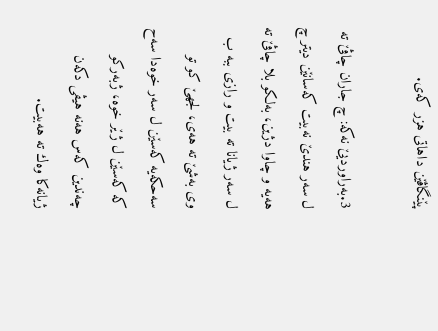پێنگاڤێن داهاتی هزر كه‌ی.

3.به‌راوردیێ‌ نه‌كه‌: چ جاران چاڤێ‌ ته‌ ل سه‌ر هندێ‌ نه‌بیت كه‌سانێن دیتر چ هه‌یه‌ و چاوا دژین، به‌لكو بلا چاڤێ‌ ته‌ ل سه‌ر ژیانا ته‌ بیت و رازی ببه‌ ب وی به‌شێ‌ ته‌ هه‌ی، لجهێ‌ كو تو سه‌حكه‌یه‌ كه‌سێن ل سه‌ر خوه‌دا سه‌ح كه‌ كه‌سێن ل ژێر خوه‌، ژبه‌ركو چه‌ندین كه‌س هه‌نه‌ هیڤی دكه‌ن ژیانه‌كا وه‌ك ته‌ هه‌بیت.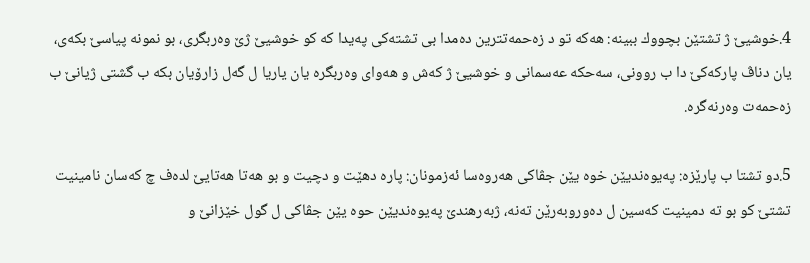4.خوشیێ‌ ژ تشتێن بچووك ببینه‌: هه‌كه‌ تو د زه‌حمه‌تترین ده‌مدا بی تشته‌كی په‌یدا كه‌ كو خوشیێ‌ ژێ‌ وه‌ربگری، بو نمونه‌ پیاسێ‌ بكه‌ی، یان دناڤ پاركه‌كێ‌ دا ب روونی، سه‌حكه‌ عه‌سمانی و خوشیێ ژ كه‌ش و هه‌وای وه‌ربگره‌ یان یاریا ل گه‌ل زارۆیان بكه‌ ب گشتی ژیانێ‌ ب زه‌حمه‌ت وه‌رنه‌گره‌.

5.دو تشتا ب پارێزه‌: په‌یوه‌ندیێن خوه‌ یێن جڤاكی هه‌روه‌سا ئه‌زمونان: پاره‌ دهێت و دچیت و بو هه‌تا هه‌تایێ‌ لده‌ف چ كه‌سان نامینیت تشتێ‌ كو بو ته‌ دمینیت كه‌سین ل ده‌وروبه‌رێن ته‌نه‌، ژبه‌رهندێ‌ په‌یوه‌ندیێن حوه‌ یێن جڤاكی ل گول خێزانێ‌ و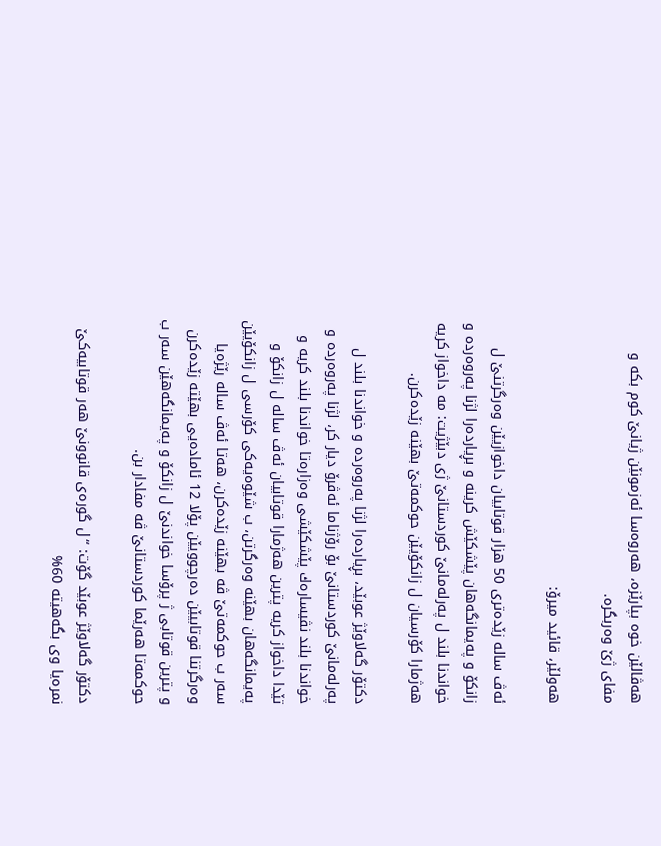هه‌ڤالێن خوه‌ بپارێزه‌، هه‌روه‌سا ئه‌زمونێن ژیانێ‌ كوم بكه‌ و مفای ژێ‌ وه‌ربگره‌.

هه‌ولێر، قائید میرۆ:

ئه‌ڤ ساله‌ زێده‌تری 50 هزار قوتابیان داخوازیێن وه‌رگرتنێ ل زانكۆ و په‌یمانگه‌هان پێشكێش كرینه‌ و بڕیارده‌را لژنا په‌روه‌رده‌ و خواندنا بلند ل په‌رله‌مانێ كوردستانێ ژی دبێژیت: مه‌ داخواز كریه‌ هه‌ژمارا كۆرسیان ل زانكۆیێن حوكمه‌تێ بهێنه‌ زێده‌كرن.

دكتۆر گه‌لاوێژ عوبێد، بڕیارده‌را لژنا په‌روه‌رده‌ و خواندنا بلند ل په‌رله‌مانێ‌ كوردستانێ‌ بۆ رۆژناما ئه‌ڤرۆ دیار كر، لژنا په‌روه‌رده‌ و خواندنا بلند نڤیساره‌ك پێشكێشی وه‌زاره‌تا خواندنا بلند كریه‌ و تێدا داخواز كریه‌ پترین هه‌ژمارا قوتابیان ئه‌ڤ ساله‌ ل زانكۆ و په‌یمانگه‌هان بهێنه‌ وه‌رگرتن، ب شێوه‌یه‌كی كۆرسی ل زانكۆیێن سه‌ر ب حوكمه‌تێ ڤه‌ بهێنه‌ زێده‌كرن، هه‌تا ئه‌ڤ ساله‌ رێژه‌یا وه‌رگرتنا قوتابیێن ده‌رچوویێن پۆلا 12 ئاماده‌یی بهێته‌ زێده‌كرن و پترین قوتابی ژ پرۆسا خواندنێ‌ ل زانكۆ و په‌یمانگه‌هێن سه‌ر ب حوكمه‌تا هه‌رێما كوردستانێ ڤه‌ مفادار بن.

دكتۆر گه‌لاوێژ عوبێد گۆت: “ل گوره‌ی قانوونێ هه‌ر قوتابیه‌كێ نمره‌یا وی بگه‌هیته‌ 60%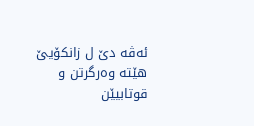ئه‌ڤه‌ دێ ل زانكۆیێ هێته‌ وه‌رگرتن و قوتابیێن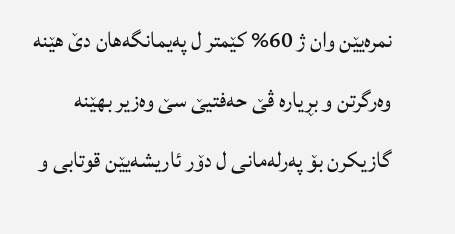نمره‌یێن وان ژ 60% كێمتر ل په‌یمانگه‌هان دێ هێنه‌ وه‌رگرتن و بڕیاره‌ ڤێ حه‌فتیێ سێ وه‌زیر بهێنه‌ گازیكرن بۆ په‌رله‌مانی ل دۆر ئاریشه‌یێن قوتابی و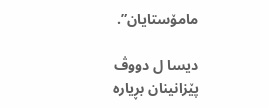مامۆستایان”.

دیسا ل دووڤ پێزانینان بڕیاره‌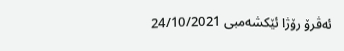ئه‌ڤرۆ رۆژا ئێكشه‌مبی 24/10/2021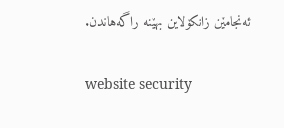ئه‌نجامێن زانكۆلاین بهێنه‌ راگه‌هاندن.

website security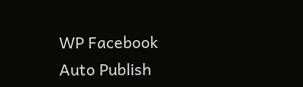WP Facebook Auto Publish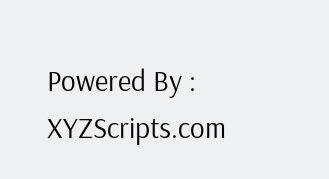Powered By : XYZScripts.com